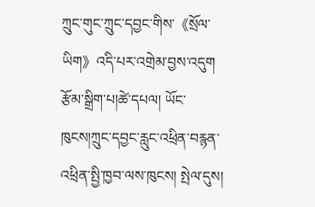ཀྲུང་གུང་ཀྲུང་དབྱང་གིས་《སྲོལ་ཡིག》འདི་པར་འགྲེམ་བྱས་འདུག
རྩོམ་སྒྲིག་པ།ཚེ་དཔལ། ཡོང་ཁུངས།ཀྲུང་དབྱང་རླུང་འཕྲིན་བརྙན་འཕྲིན་སྤྱི་ཁྱབ་ལས་ཁུངས། སྤེལ་དུས།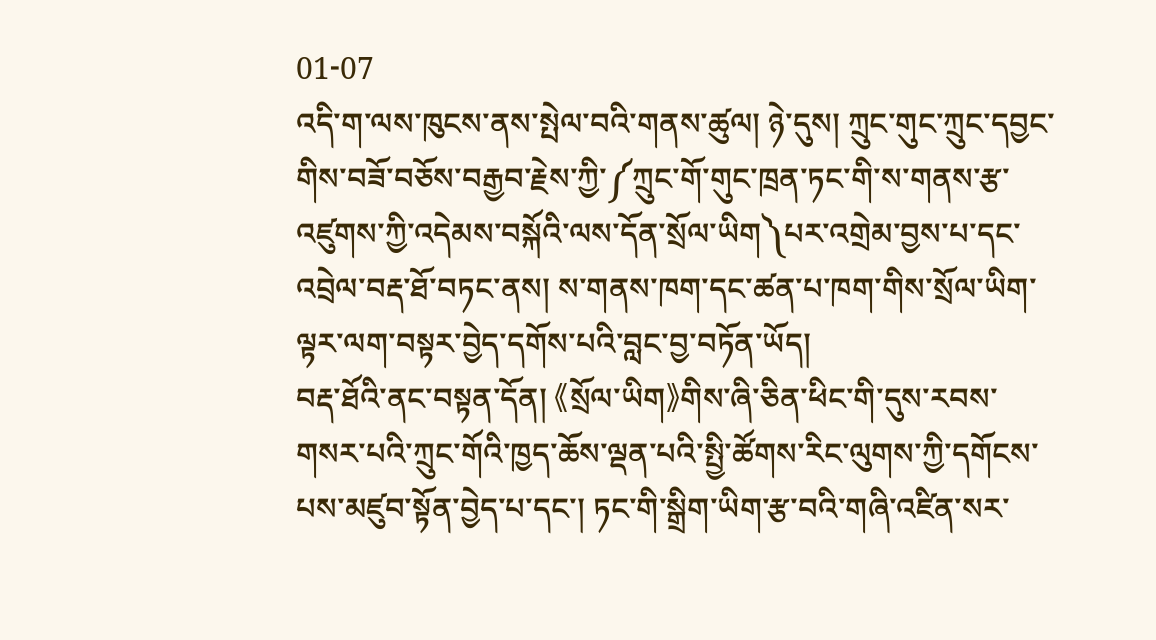01-07
འདི་ག་ལས་ཁུངས་ནས་སྤེལ་བའི་གནས་ཚུལ། ཉེ་དུས། ཀྲུང་གུང་ཀྲུང་དབྱང་གིས་བཟོ་བཅོས་བརྒྱབ་རྗེས་ཀྱི་༼ཀྲུང་གོ་གུང་ཁྲན་ཏང་གི་ས་གནས་རྩ་འཛུགས་ཀྱི་འདེམས་བསྐོའི་ལས་དོན་སྲོལ་ཡིག༽པར་འགྲེམ་བྱས་པ་དང་འབྲེལ་བརྡ་ཐོ་བཏང་ནས། ས་གནས་ཁག་དང་ཚན་པ་ཁག་གིས་སྲོལ་ཡིག་ལྟར་ལག་བསྟར་བྱེད་དགོས་པའི་བླང་བྱ་བཏོན་ཡོད།
བརྡ་ཐོའི་ནང་བསྟན་དོན། 《སྲོལ་ཡིག》གིས་ཞི་ཅིན་ཕིང་གི་དུས་རབས་གསར་པའི་ཀྲུང་གོའི་ཁྱད་ཆོས་ལྡན་པའི་སྤྱི་ཚོགས་རིང་ལུགས་ཀྱི་དགོངས་པས་མཛུབ་སྟོན་བྱེད་པ་དང་། ཏང་གི་སྒྲིག་ཡིག་རྩ་བའི་གཞི་འཛིན་སར་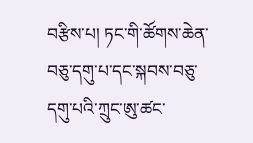བརྩིས་པ། ཏང་གི་ཚོགས་ཆེན་བཅུ་དགུ་པ་དང་སྐབས་བཅུ་དགུ་པའི་ཀྲུང་ཨུ་ཚང་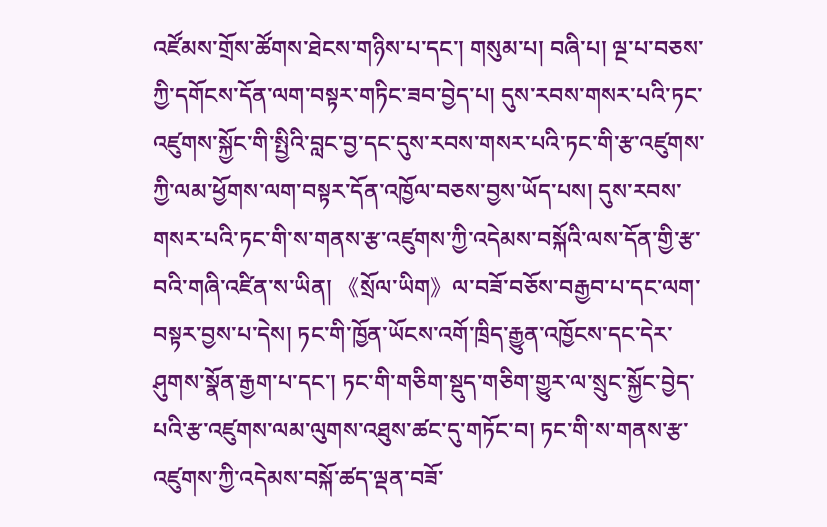འཛོམས་གྲོས་ཚོགས་ཐེངས་གཉིས་པ་དང་། གསུམ་པ། བཞི་པ། ལྔ་པ་བཅས་ཀྱི་དགོངས་དོན་ལག་བསྟར་གཏིང་ཟབ་བྱེད་པ། དུས་རབས་གསར་པའི་ཏང་འཛུགས་སྐྱོང་གི་སྤྱིའི་བླང་བྱ་དང་དུས་རབས་གསར་པའི་ཏང་གི་རྩ་འཛུགས་ཀྱི་ལམ་ཕྱོགས་ལག་བསྟར་དོན་འཁྱོལ་བཅས་བྱས་ཡོད་པས། དུས་རབས་གསར་པའི་ཏང་གི་ས་གནས་རྩ་འཛུགས་ཀྱི་འདེམས་བསྐོའི་ལས་དོན་གྱི་རྩ་བའི་གཞི་འཛིན་ས་ཡིན། 《སྲོལ་ཡིག》ལ་བཟོ་བཅོས་བརྒྱབ་པ་དང་ལག་བསྟར་བྱས་པ་དེས། ཏང་གི་ཁྱོན་ཡོངས་འགོ་ཁྲིད་རྒྱུན་འཁྱོངས་དང་དེར་ཤུགས་སྣོན་རྒྱག་པ་དང་། ཏང་གི་གཅིག་སྡུད་གཅིག་གྱུར་ལ་སྲུང་སྐྱོང་བྱེད་པའི་རྩ་འཛུགས་ལམ་ལུགས་འཐུས་ཚང་དུ་གཏོང་བ། ཏང་གི་ས་གནས་རྩ་འཛུགས་ཀྱི་འདེམས་བསྐོ་ཚད་ལྡན་བཟོ་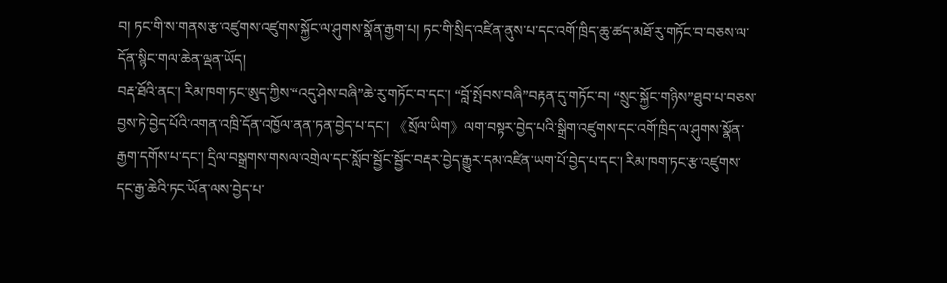བ། ཏང་གི་ས་གནས་རྩ་འཛུགས་འཛུགས་སྐྱོང་ལ་ཤུགས་སྣོན་རྒྱག་པ། ཏང་གི་སྲིད་འཛིན་ནུས་པ་དང་འགོ་ཁྲིད་ཆུ་ཚད་མཐོ་རུ་གཏོང་བ་བཅས་ལ་དོན་སྙིང་གལ་ཆེན་ལྡན་ཡོད།
བརྡ་ཐོའི་ནང་། རིམ་ཁག་ཏང་ཨུད་ཀྱིས་“འདུ་ཤེས་བཞི”ཆེ་རུ་གཏོང་བ་དང་། “བློ་སྤོབས་བཞི”བརྟན་དུ་གཏོང་བ། “སྲུང་སྐྱོང་གཉིས”ཐུབ་པ་བཅས་བྱས་ཏེ་བྱེད་པོའི་འགན་འཁྲི་དོན་འཁྱོལ་ནན་ཏན་བྱེད་པ་དང་། 《སྲོལ་ཡིག》ལག་བསྟར་བྱེད་པའི་སྒྲིག་འཛུགས་དང་འགོ་ཁྲིད་ལ་ཤུགས་སྣོན་རྒྱག་དགོས་པ་དང་། དྲིལ་བསྒྲགས་གསལ་འགྲེལ་དང་སློབ་སྦྱོང་སྦྱོང་བརྡར་བྱེད་རྒྱུར་དམ་འཛིན་ཡག་པོ་བྱེད་པ་དང་། རིམ་ཁག་ཏང་རྩ་འཛུགས་དང་རྒྱ་ཆེའི་ཏང་ཡོན་ལས་བྱེད་པ་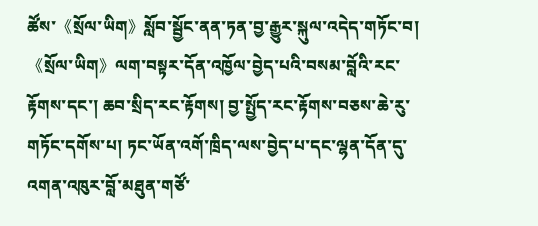ཚོས་《སྲོལ་ཡིག》སློབ་སྦྱོང་ནན་ཏན་བྱ་རྒྱུར་སྐུལ་འདེད་གཏོང་བ། 《སྲོལ་ཡིག》ལག་བསྟར་དོན་འཁྱོལ་བྱེད་པའི་བསམ་བློའི་རང་རྟོགས་དང་། ཆབ་སྲིད་རང་རྟོགས། བྱ་སྤྱོད་རང་རྟོགས་བཅས་ཆེ་རུ་གཏོང་དགོས་པ། ཏང་ཡོན་འགོ་ཁྲིད་ལས་བྱེད་པ་དང་ལྷན་དོན་དུ་འགན་འཁུར་བློ་མཐུན་གཙོ་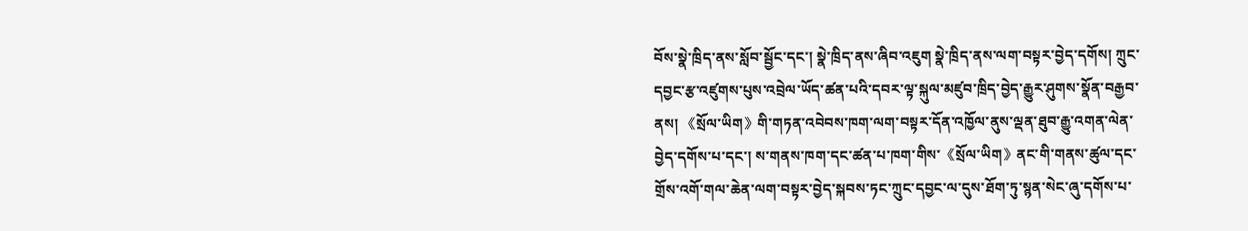བོས་སྣེ་ཁྲིད་ནས་སློབ་སྦྱོང་དང་། སྣེ་ཁྲིད་ནས་ཞིབ་འཇུག སྣེ་ཁྲིད་ནས་ལག་བསྟར་བྱེད་དགོས། ཀྲུང་དབྱང་རྩ་འཛུགས་པུས་འབྲེལ་ཡོད་ཚན་པའི་དབར་ལྟ་སྐུལ་མཛུབ་ཁྲིད་བྱེད་རྒྱུར་ཤུགས་སྣོན་བརྒྱབ་ནས། 《སྲོལ་ཡིག》གི་གཏན་འབེབས་ཁག་ལག་བསྟར་དོན་འཁྱོལ་ནུས་ལྡན་ཐུབ་རྒྱུ་འགན་ལེན་བྱེད་དགོས་པ་དང་། ས་གནས་ཁག་དང་ཚན་པ་ཁག་གིས་《སྲོལ་ཡིག》ནང་གི་གནས་ཚུལ་དང་གྲོས་འགོ་གལ་ཆེན་ལག་བསྟར་བྱེད་སྐབས་ཏང་ཀྲུང་དབྱང་ལ་དུས་ཐོག་ཏུ་སྙན་སེང་ཞུ་དགོས་པ་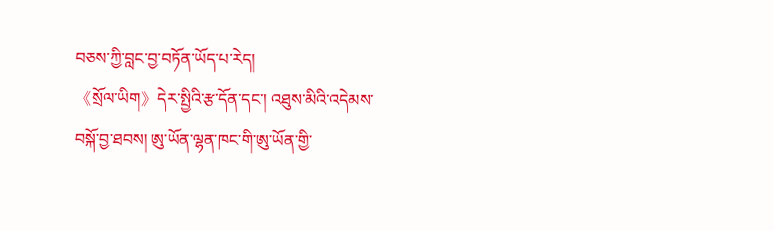བཅས་ཀྱི་བླང་བྱ་བཏོན་ཡོད་པ་རེད།
《སྲོལ་ཡིག》དེར་སྤྱིའི་རྩ་དོན་དང་། འཐུས་མིའི་འདེམས་བསྐོ་བྱ་ཐབས། ཨུ་ཡོན་ལྷན་ཁང་གི་ཨུ་ཡོན་གྱི་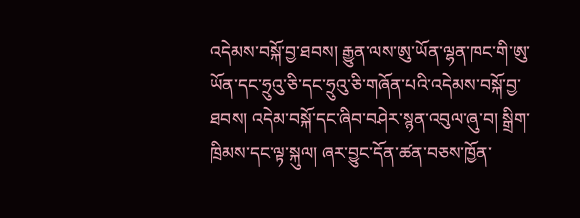འདེམས་བསྐོ་བྱ་ཐབས། རྒྱུན་ལས་ཨུ་ཡོན་ལྷན་ཁང་གི་ཨུ་ཡོན་དང་ཧྲུའུ་ཅི་དང་ཧྲུའུ་ཅི་གཞོན་པའི་འདེམས་བསྐོ་བྱ་ཐབས། འདེམ་བསྐོ་དང་ཞིབ་བཤེར་སྙན་འབུལ་ཞུ་བ། སྒྲིག་ཁྲིམས་དང་ལྟ་སྐུལ། ཞར་བྱུང་དོན་ཚན་བཅས་ཁྱོན་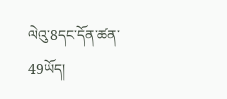ལེའུ་8དང་དོན་ཚན་49ཡོད།